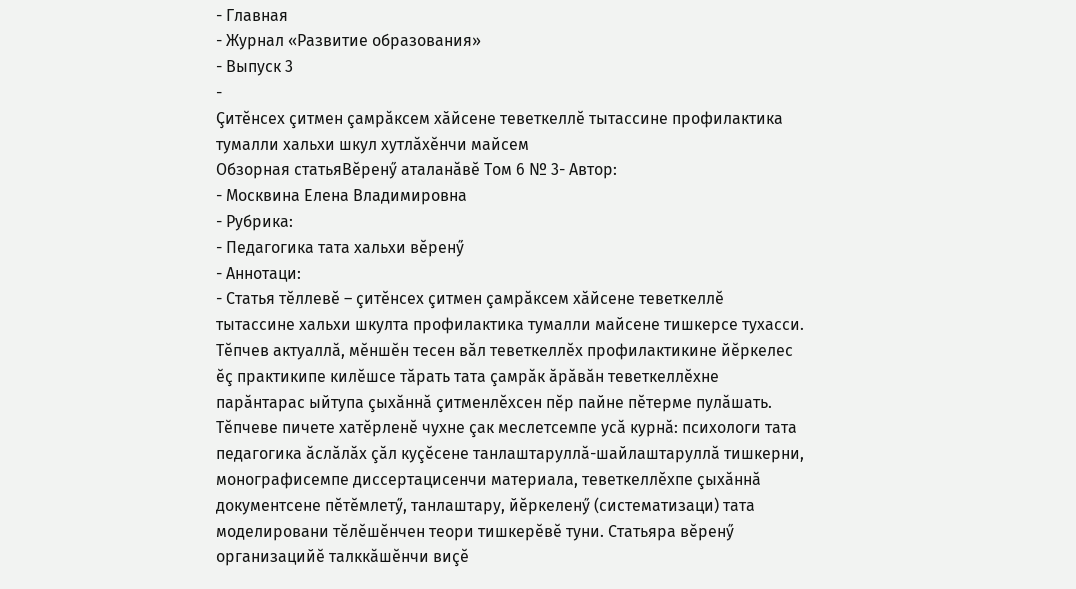- Главная
- Журнал «Развитие образования»
- Выпуск 3
-
Çитĕнсех çитмен çамрăксем хӑйсене теветкеллĕ тытассине профилактика тумалли хальхи шкул хутлăхĕнчи майсем
Обзорная статьяВĕренӳ аталанăвĕ Том 6 № 3- Автор:
- Москвина Елена Владимировна
- Рубрика:
- Педагогика тата хальхи вĕренӳ
- Аннотаци:
- Статья тĕллевĕ – çитĕнсех çитмен çамрăксем хăйсене теветкеллĕ тытассине хальхи шкулта профилактика тумалли майсене тишкерсе тухасси. Тĕпчев актуаллă, мĕншĕн тесен вăл теветкеллĕх профилактикине йĕркелес ĕç практикипе килĕшсе тăрать тата çамрăк ăрăвăн теветкеллĕхне парăнтарас ыйтупа çыхăннă çитменлĕхсен пĕр пайне пĕтерме пулăшать. Тĕпчеве пичете хатĕрленĕ чухне çак меслетсемпе усă курнă: психологи тата педагогика ăслăлăх çăл куçĕсене танлаштаруллă-шайлаштаруллă тишкерни, монографисемпе диссертацисенчи материала, теветкеллĕхпе çыхăннă документсене пĕтĕмлетӳ, танлаштару, йĕркеленӳ (систематизаци) тата моделировани тĕлĕшĕнчен теори тишкерĕвĕ туни. Статьяра вĕренӳ организацийĕ талккăшĕнчи виçĕ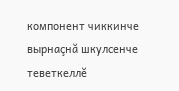компонент чиккинче вырнаçнă шкулсенче теветкеллĕ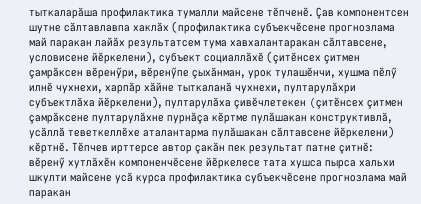тыткаларăша профилактика тумалли майсене тĕпченĕ. Çав компонентсен шутне сăлтавлавпа хаклăх (профилактика субъекчĕсене прогнозлама май паракан лайăх результатсем тума хавхалантаракан сăлтавсене, условисене йĕркелени), субъект социаллăхĕ (çитĕнсех çитмен çамрăксен вĕренӳри, вĕренӳпе çыхăнман, урок тулашĕнчи, хушма пĕлӳ илнĕ чухнехи, харпăр хăйне тыткаланă чухнехи, пултарулăхри субъектлăха йĕркелени), пултарулăха çивĕчлетекен (çитĕнсех çитмен çамрăксене пултарулăхне пурнăçа кĕртме пулăшакан конструктивлă, усăллă теветкеллĕхе аталантарма пулăшакан сăлтавсене йĕркелени) кĕртнĕ. Тĕпчев ирттерсе автор çакăн пек результат патне çитнĕ: вĕренӳ хутлăхĕн компоненчĕсене йĕркелесе тата хушса пырса хальхи шкулти майсене усă курса профилактика субъекчĕсене прогнозлама май паракан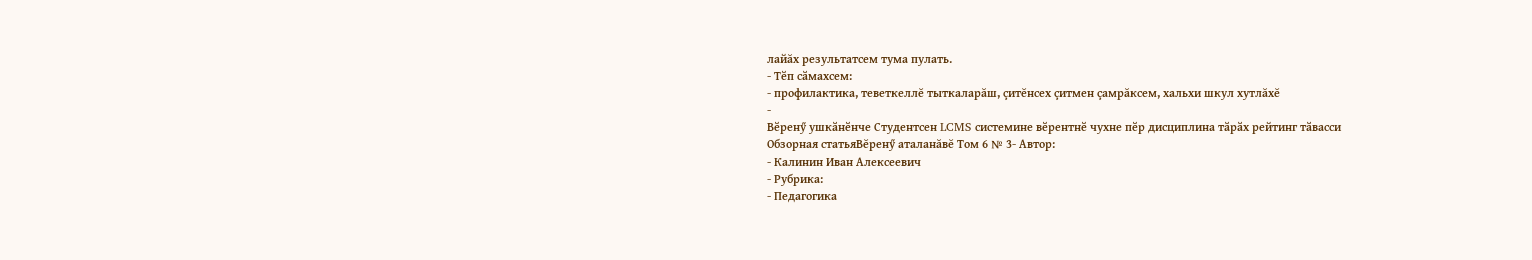лайăх результатсем тума пулать.
- Тӗп сӑмахсем:
- профилактика, теветкеллĕ тыткаларăш, çитĕнсех çитмен çамрăксем, хальхи шкул хутлăхĕ
-
Вӗренӳ ушкӑнӗнче Студентсен LCMS системине вӗрентнӗ чухне пӗр дисциплина тӑрӑх рейтинг тӑвасси
Обзорная статьяВĕренӳ аталанăвĕ Том 6 № 3- Автор:
- Калинин Иван Алексеевич
- Рубрика:
- Педагогика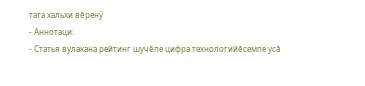тата хальхи вĕренӳ
- Аннотаци:
- Статья вулакана рейтинг шучӗпе цифра технологийӗсемпе усӑ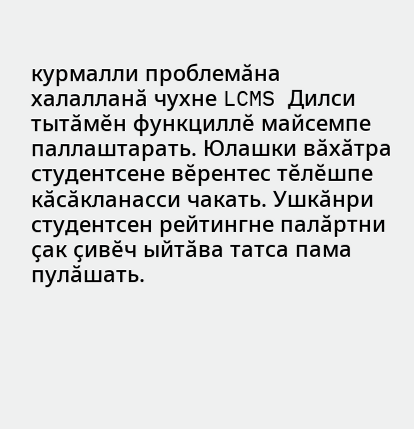курмалли проблемӑна халалланӑ чухне LCMS Дилси тытӑмӗн функциллӗ майсемпе паллаштарать. Юлашки вӑхӑтра студентсене вӗрентес тӗлӗшпе кӑсӑкланасси чакать. Ушкӑнри студентсен рейтингне палӑртни ҫак ҫивӗч ыйтӑва татса пама пулӑшать.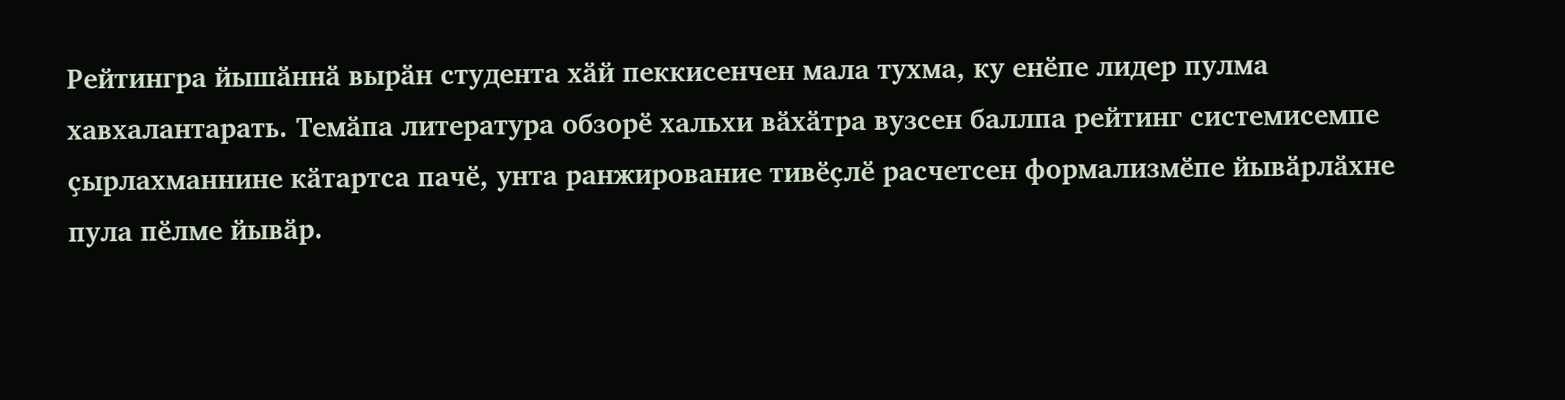Рейтингра йышӑннӑ вырӑн студента хӑй пеккисенчен мала тухма, ку енӗпе лидер пулма хавхалантарать. Темӑпа литература обзорӗ хальхи вӑхӑтра вузсен баллпа рейтинг системисемпе ҫырлахманнине кӑтартса пачӗ, унта ранжирование тивӗҫлӗ расчетсен формализмӗпе йывӑрлӑхне пула пӗлме йывӑр.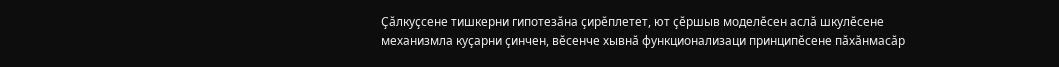Ҫӑлкуҫсене тишкерни гипотезӑна ҫирӗплетет, ют ҫӗршыв моделӗсен аслӑ шкулӗсене механизмла куҫарни ҫинчен, вӗсенче хывнӑ функционализаци принципӗсене пӑхӑнмасӑр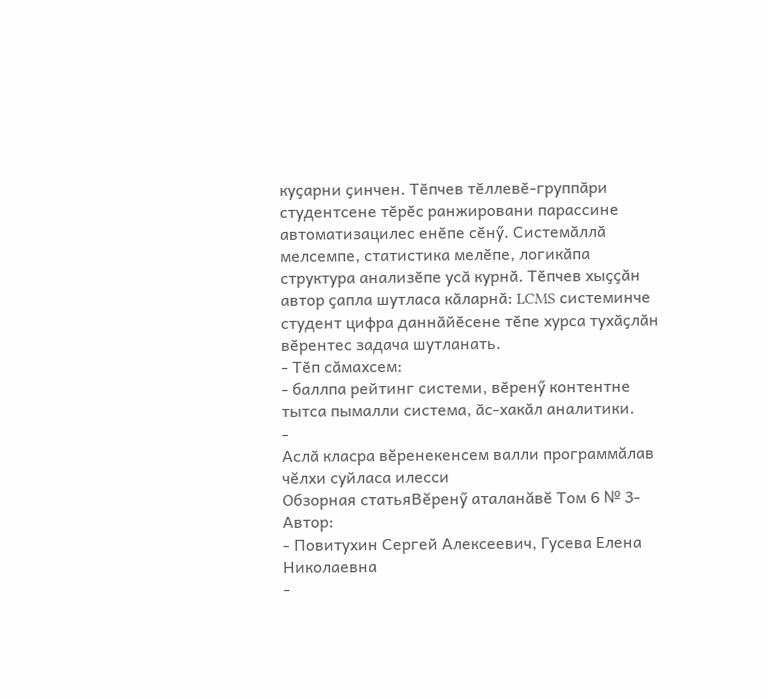куҫарни ҫинчен. Тӗпчев тӗллевӗ-группӑри студентсене тӗрӗс ранжировани парассине автоматизацилес енӗпе сӗнӳ. Системӑллӑ мелсемпе, статистика мелӗпе, логикӑпа структура анализӗпе усӑ курнӑ. Тӗпчев хыҫҫӑн автор ҫапла шутласа кӑларнӑ: LCMS системинче студент цифра даннӑйӗсене тӗпе хурса тухӑҫлӑн вӗрентес задача шутланать.
- Тӗп сӑмахсем:
- баллпа рейтинг системи, вӗренӳ контентне тытса пымалли система, ӑс-хакӑл аналитики.
-
Аслӑ класра вĕренекенсем валли программăлав чĕлхи суйласа илесси
Обзорная статьяВĕренӳ аталанăвĕ Том 6 № 3- Автор:
- Повитухин Сергей Алексеевич, Гусева Елена Николаевна
-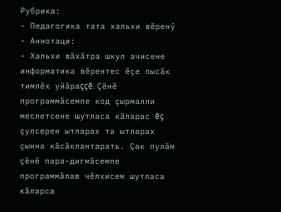Рубрика:
- Педагогика тата хальхи вĕренӳ
- Аннотаци:
- Хальхи вӑхӑтра шкул ачисене информатика вĕрентес ĕçе пысăк тимлĕх уйăраççĕ. Çĕнĕ программăсемпе код çырмалли меслетсене шутласа кăларас ĕç çулсерен ытларах та ытларах çынна кăсăклантарать. Çак пулăм çĕнĕ пара-дигмăсемпе программăлав чĕлхисем шутласа кăларса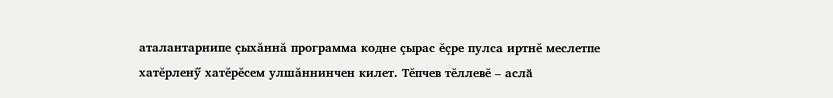аталантарнипе çыхăннă программа кодне çырас ĕçре пулса иртнĕ меслетпе хатĕрленӳ хатĕрĕсем улшăннинчен килет. Тĕпчев тĕллевĕ – аслӑ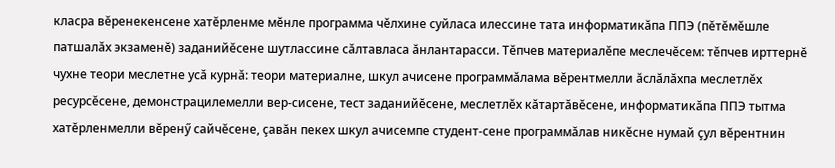класра вĕренекенсене хатĕрленме мĕнле программа чĕлхине суйласа илессине тата информатикăпа ППЭ (пĕтĕмĕшле патшалăх экзаменĕ) заданийĕсене шутлассине сăлтавласа ăнлантарасси. Тĕпчев материалĕпе меслечĕсем: тĕпчев ирттернĕ чухне теори меслетне усă курнă: теори материалне, шкул ачисене программăлама вĕрентмелли ăслăлăхпа меслетлĕх ресурсĕсене, демонстрацилемелли вер-сисене, тест заданийĕсене, меслетлĕх кăтартăвĕсене, информатикăпа ППЭ тытма хатĕрленмелли вĕренӳ сайчĕсене, çавăн пекех шкул ачисемпе студент-сене программăлав никĕсне нумай çул вĕрентнин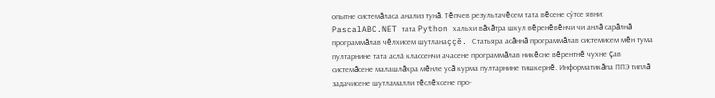опытне системăласа анализ тунă. Тĕпчев результачĕсем тата вĕсене сӳтсе явни: PascalABC.NET тата Python хальхи вăхăтра шкул вĕренĕвĕнчи чи анлă сарăлнă программăлав чĕлхисем шутланаççĕ. Статьяра асăннă программăлав системисем мĕн тума пултарнине тата аслӑ классенчи ачасене программăлав никĕсне вĕрентнĕ чухне çав системăсене малашлăхра мĕнле усă курма пултарнине тишкернĕ. Информатикăпа ППЭ типлă задачисене шутламалли тĕслĕхсене про-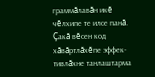граммăлавăн икĕ чĕлхипе те илсе панă. Çакă вĕсен код хăвăртлăхĕпе эффек-тивлăхне танлаштарма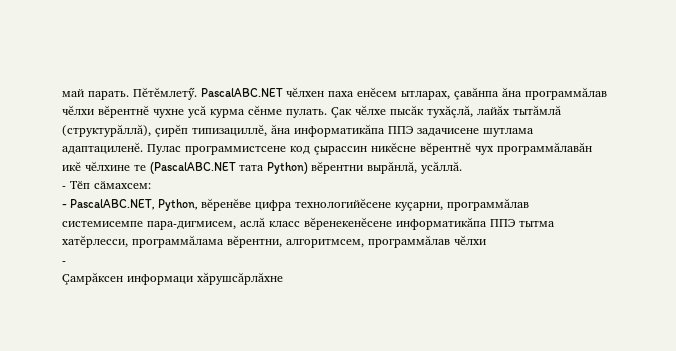май парать. Пĕтĕмлетӳ. PascalABC.NET чĕлхен паха енĕсем ытларах, çавăнпа ăна программăлав чĕлхи вĕрентнĕ чухне усă курма сĕнме пулать. Çак чĕлхе пысăк тухăçлă, лайăх тытăмлă (структурăллă), çирĕп типизациллĕ, ăна информатикăпа ППЭ задачисене шутлама адаптациленĕ. Пулас программистсене код çырассин никĕсне вĕрентнĕ чух программăлавăн икĕ чĕлхине те (PascalABC.NET тата Python) вĕрентни вырăнлă, усăллă.
- Тӗп сӑмахсем:
- PascalABC.NET, Python, вĕренĕве цифра технологийĕсене куçарни, программăлав системисемпе пара-дигмисем, аслă класс вĕренекенĕсене информатикăпа ППЭ тытма хатĕрлесси, программăлама вĕрентни, алгоритмсем, программăлав чĕлхи
-
Çамрăксен информаци хăрушсăрлăхне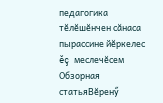педагогика тĕлĕшĕнчен сăнаса пырассине йĕркелес ĕç меслечĕсем
Обзорная статьяВĕренӳ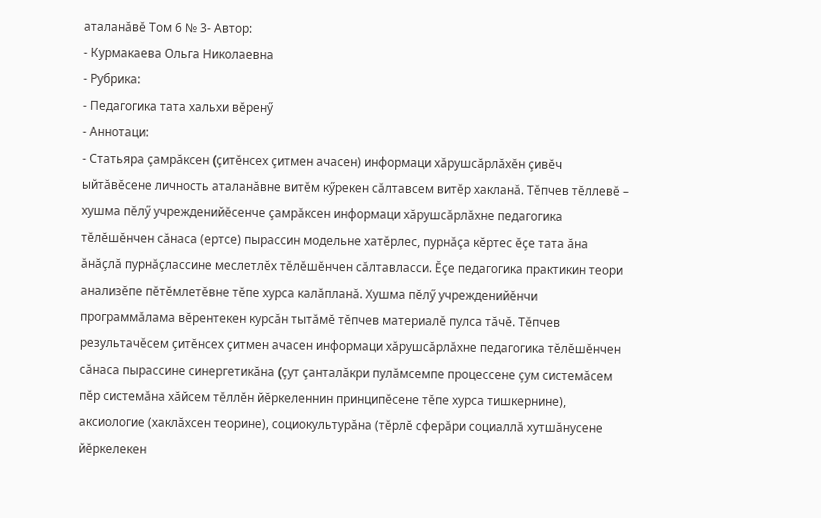аталанăвĕ Том 6 № 3- Автор:
- Курмакаева Ольга Николаевна
- Рубрика:
- Педагогика тата хальхи вĕренӳ
- Аннотаци:
- Статьяра çамрăксен (çитĕнсех çитмен ачасен) информаци хăрушсăрлăхĕн çивĕч ыйтăвĕсене личность аталанăвне витĕм кӳрекен сăлтавсем витĕр хакланă. Тĕпчев тĕллевĕ – хушма пĕлӳ учрежденийĕсенче çамрăксен информаци хăрушсăрлăхне педагогика тĕлĕшĕнчен сăнаса (ертсе) пырассин модельне хатĕрлес, пурнăçа кĕртес ĕçе тата ăна ăнăçлă пурнăçлассине меслетлĕх тĕлĕшĕнчен сăлтавласси. Ĕçе педагогика практикин теори анализĕпе пĕтĕмлетĕвне тĕпе хурса калăпланă. Хушма пĕлӳ учрежденийĕнчи программăлама вĕрентекен курсăн тытăмĕ тĕпчев материалĕ пулса тăчĕ. Тĕпчев результачĕсем çитĕнсех çитмен ачасен информаци хăрушсăрлăхне педагогика тĕлĕшĕнчен сăнаса пырассине синергетикăна (çут çанталăкри пулăмсемпе процессене çум системăсем пĕр системăна хăйсем тĕллĕн йĕркеленнин принципĕсене тĕпе хурса тишкернине), аксиологие (хаклăхсен теорине), социокультурăна (тĕрлĕ сферăри социаллă хутшăнусене йĕркелекен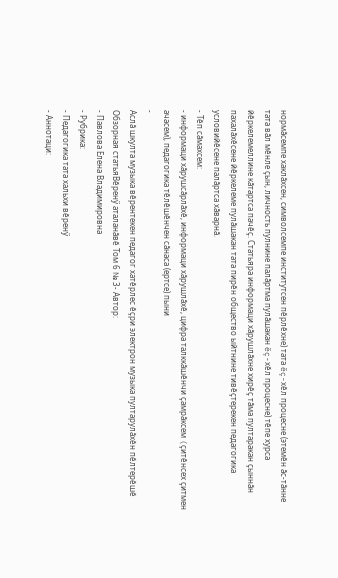нормăсемпе хаклăхсен, символсемпе институтсен пĕрлĕхне) тата ĕç-хĕл процесне (этемĕн ăс-тăнне тата вăл мĕнле çын, личность пулнине палăртма пулăшакан ĕç-хĕл процесне) тĕпе хурса йĕркелемеллине кăтартса пачĕç. Статьяра информаци хăрушлăхне хирĕç тăма пултаракан çыннăн пахалăхĕсене йĕркелеме пулăшакан тата пирĕн общество ыйтнине тивĕçтерекен педагогика условийĕсене палăртса хăварнă.
- Тӗп сӑмахсем:
- информаци хăрушсăрлăхĕ, информаци хăрушлăхĕ, цифра талккăшĕнчи çамрăксем (çитĕнсех çитмен ачасем), педагогика тĕлĕшĕнчен сăнаса (ертсе) пыни
-
Аслă шкулта музыка вĕрентекен педагог хатĕрлес ĕçри электрон музыка пултарулӑхӗн пӗлтерӗшӗ
Обзорная статьяВĕренӳ аталанăвĕ Том 6 № 3- Автор:
- Павлова Елена Владимировна
- Рубрика:
- Педагогика тата хальхи вĕренӳ
- Аннотаци: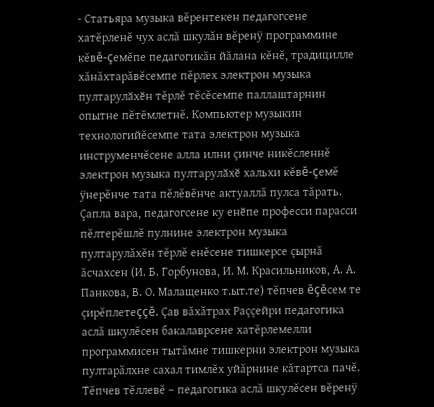- Статьяра музыка вĕрентекен педагогсене хатĕрленĕ чух аслă шкулăн вĕренÿ программине кĕвĕ-çемĕпе педагогикăн йăлана кĕнĕ, традицилле хăнăхтарăвĕсемпе пĕрлех электрон музыка пултарулӑхӗн тĕрлĕ тĕсĕсемпе паллаштарнин опытне пĕтĕмлетнĕ. Компьютер музыкин технологийĕсемпе тата электрон музыка инструменчĕсене алла илни çинче никĕсленнĕ электрон музыка пултарулӑхӗ хальхи кĕвĕ-çемĕ ÿнерĕнче тата пĕлĕвĕнче актуаллă пулса тăрать. Ҫапла вара, педагогсене ку енӗпе професси парасси пĕлтерĕшлĕ пулнине электрон музыка пултарулăхĕн тĕрлĕ енĕсене тишкерсе çырнă ăсчахсен (И. Б. Горбунова, И. М. Красильников, А. А. Панкова, В. О. Малащенко т.ыт.те) тĕпчев ĕçĕсем те çирĕплетеççĕ. Çав вăхăтрах Раççейри педагогика аслă шкулĕсен бакалаврсене хатĕрлемелли программисен тытăмне тишкерни электрон музыка пултарăлхне сахал тимлĕх уйăрнине кăтартса пачĕ. Тĕпчев тĕллевĕ – педагогика аслă шкулĕсен вĕренÿ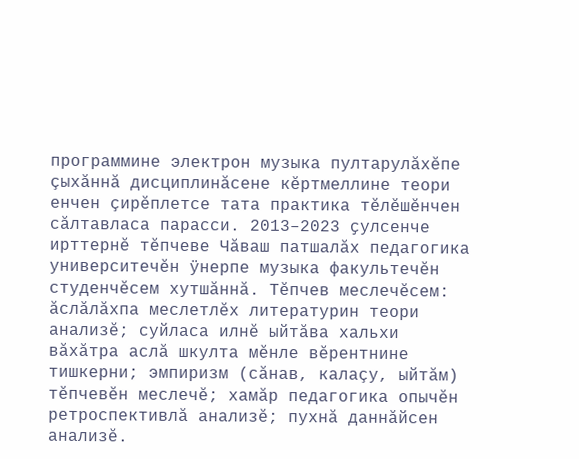программине электрон музыка пултарулăхĕпе çыхăннă дисциплинăсене кĕртмеллине теори енчен çирĕплетсе тата практика тĕлĕшĕнчен сăлтавласа парасси. 2013–2023 ҫулсенче ирттернӗ тӗпчеве Чӑваш патшалӑх педагогика университечӗн ÿнерпе музыка факультечӗн студенчӗсем хутшӑннӑ. Тĕпчев меслечĕсем: ăслăлăхпа меслетлĕх литературин теори анализӗ; суйласа илнĕ ыйтăва хальхи вăхăтра аслă шкулта мĕнле вĕрентнине тишкерни; эмпиризм (сăнав, калаçу, ыйтăм) тĕпчевĕн меслечĕ; хамăр педагогика опычĕн ретроспективлă анализĕ; пухнă даннăйсен анализĕ.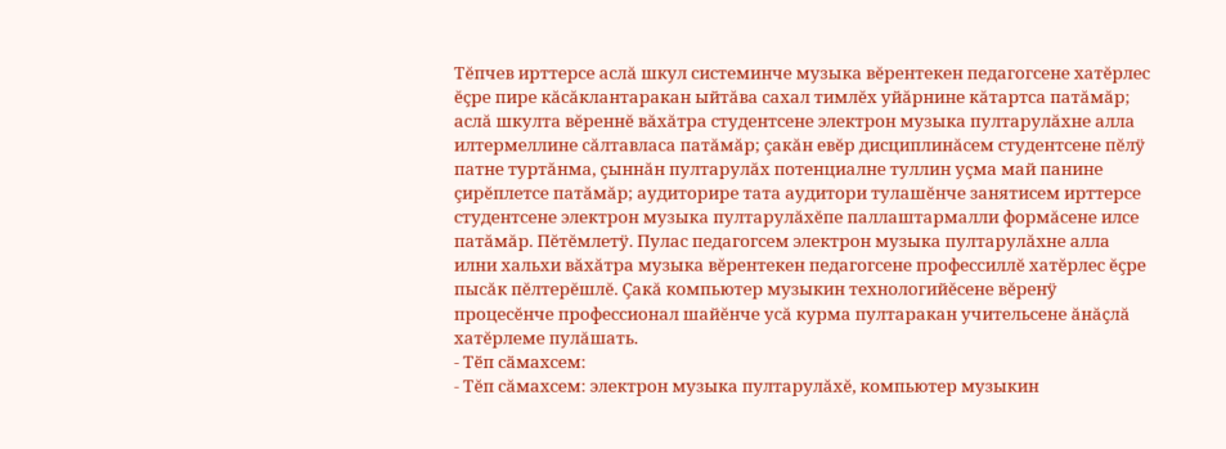Тĕпчев ирттерсе аслă шкул системинче музыка вĕрентекен педагогсене хатĕрлес ĕçре пире кăсăклантаракан ыйтăва сахал тимлĕх уйăрнине кăтартса патăмăр; аслă шкулта вĕреннĕ вăхăтра студентсене электрон музыка пултарулăхне алла илтермеллине сăлтавласа патăмăр; çакăн евĕр дисциплинăсем студентсене пĕлÿ патне туртăнма, çыннăн пултарулăх потенциалне туллин уçма май панине çирĕплетсе патăмăр; аудиторире тата аудитори тулашĕнче занятисем ирттерсе студентсене электрон музыка пултарулăхĕпе паллаштармалли формăсене илсе патăмăр. Пĕтĕмлетÿ. Пулас педагогсем электрон музыка пултарулăхне алла илни хальхи вăхăтра музыка вĕрентекен педагогсене профессиллĕ хатĕрлес ĕçре пысăк пĕлтерĕшлĕ. Çакă компьютер музыкин технологийĕсене вĕренÿ процесĕнче профессионал шайĕнче усă курма пултаракан учительсене ăнăçлă хатĕрлеме пулăшать.
- Тӗп сӑмахсем:
- Тĕп сăмахсем: электрон музыка пултарулăхĕ, компьютер музыкин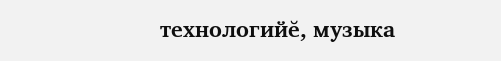технологийĕ, музыка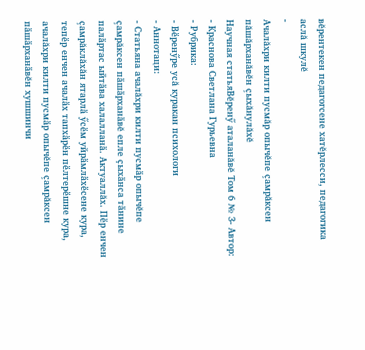вĕрентекен педагогсене хатĕрлесси, педагогика аслă шкулĕ
-
Ачалăхри килти пусмăр опычĕпе çамрăксен пăшăрханăвĕн çыхăнулăхĕ
Научная статьяВĕренӳ аталанăвĕ Том 6 № 3- Автор:
- Краснова Светлана Гурьевна
- Рубрика:
- Вӗренӳре усă куракан психологи
- Аннотаци:
- Статьяна ачалăхри килти пусмӑр опычĕпе çамрăксен пӑшӑрханӑвĕ епле ҫыхӑнса тӑнине палӑртас ыйтӑва халалланӑ. Актуаллăх. Пӗр енчен çамрăклăхăн ятарлӑ ӳсӗм уйрӑмлӑхӗсене кура, тепӗр енчен ачалӑх тапхӑрӗн пӗлтерӗшне кура, ачалăхри килти пусмӑр опычĕпе çамрăксен пӑшӑрханӑвĕн хушшинчи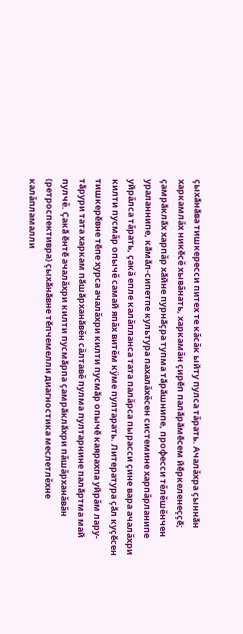ҫыхӑнӑва тишкересси питех те кăсăк ыйту пулса тăрать. Ачалăхра ҫыннӑн харкамлăх никӗсĕ хывăнать, харкамăн ҫирӗп палӑрӑмӗсем йӗркеленеҫҫӗ; ҫамрӑклӑх харпăр хӑйне пурнӑҫра тупма тӑрӑшнипе, професси тĕлĕшĕнчен ураланнипе, кӑмӑл-сипетпе культура пахалăхĕсен системине харпăрланипе уйрăлса тăрать, çакă епле калăпланса тата палăрса пырасси çине вара ачалăхри килти пусмăр опычĕ самай япăх витĕм кÿме пултарать. Литература ҫӑл куҫӗсен тишкерӗвне тӗпе хурса ачалăхри килти пусмӑр опычӗ каярахпа уйрăм лару-тӑрури тата харкам пӑшӑрханӑвĕн сăлтавĕ пулма пултарнине палӑртма май пулчĕ. Ҫакӑ ӗнтӗ ачалăхри килти пусмӑрпа ҫамрӑклӑхри пăшăрханăвăн (ретроспективра) ҫыхӑнӑвне тӗпчемелли диагностика меслетлĕхне калăпламалли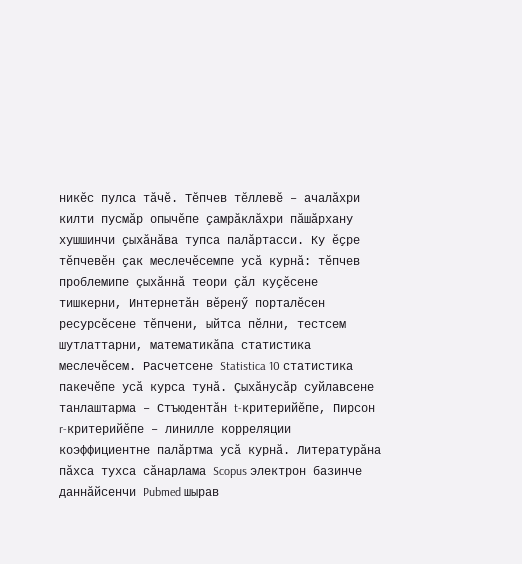никӗс пулса тӑчĕ. Тӗпчев тӗллевӗ – ачалăхри килти пусмӑр опычĕпе ҫамрӑклӑхри пăшăрхану хушшинчи ҫыхӑнӑва тупса палӑртасси. Ку ӗҫре тӗпчевӗн ҫак меслечӗсемпе усӑ курнӑ: тӗпчев проблемипе çыхăннă теори ҫӑл куҫӗсене тишкерни, Интернетӑн вӗренӳ порталӗсен ресурсӗсене тӗпчени, ыйтса пĕлни, тестсем шутлаттарни, математикӑпа статистика меслечӗсем. Расчетсене Statistica 10 статистика пакечӗпе усӑ курса тунӑ. Çыхӑнусӑр суйлавсене танлаштарма – Стъюдентӑн t-критерийӗпе, Пирсон r-критерийӗпе – линилле корреляции коэффициентне палăртма усă курнă. Литературӑна пăхса тухса сăнарлама Scopus электрон базинче даннăйсенчи Pubmed шырав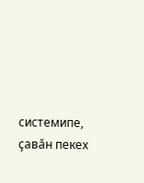системипе, ҫавӑн пекех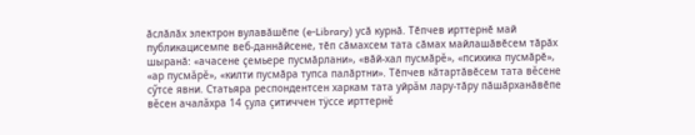ӑслӑлӑх электрон вулавӑшӗпе (e-Library) усӑ курнӑ. Тӗпчев ирттернӗ май публикацисемпе веб-даннӑйсене, тӗп сӑмахсем тата сӑмах майлашӑвӗсем тӑрӑх шыранӑ: «ачасене ҫемьере пусмӑрлани», «вӑй-хал пусмӑрĕ», «психика пусмӑрӗ», «ар пусмăрĕ», «килти пусмӑра тупса палӑртни». Тӗпчев кӑтартӑвӗсем тата вĕсене сӳтсе явни. Статьяра респондентсен харкам тата уйрăм лару-тӑру пӑшӑрханӑвӗпе вĕсен ачалăхра 14 çула çитиччен тÿссе ирттернĕ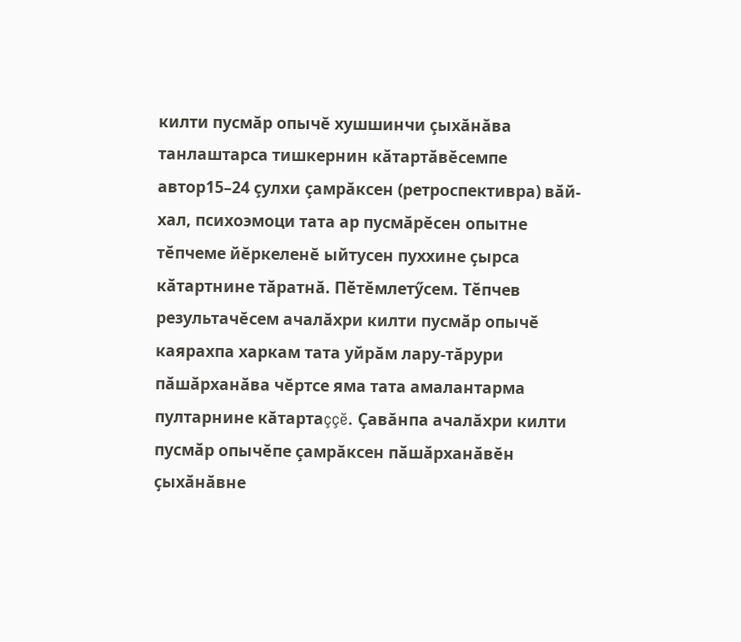килти пусмăр опычĕ хушшинчи çыхăнăва танлаштарса тишкернин кӑтартӑвӗсемпе автор15–24 çулхи çамрăксен (ретроспективра) вӑй-хал, психоэмоци тата ар пусмăрĕсен опытне тӗпчеме йĕркеленĕ ыйтусен пуххине ҫырса кӑтартнине тăратнă. Пӗтӗмлетӳсем. Тӗпчев результачĕсем ачалăхри килти пусмӑр опычӗ каярахпа харкам тата уйрăм лару-тăрури пӑшӑрханӑва чĕртсе яма тата амалантарма пултарнине кăтартаççĕ. Ҫавăнпа ачалăхри килти пусмӑр опычĕпе çамрăксен пӑшӑрханӑвĕн ҫыхӑнӑвне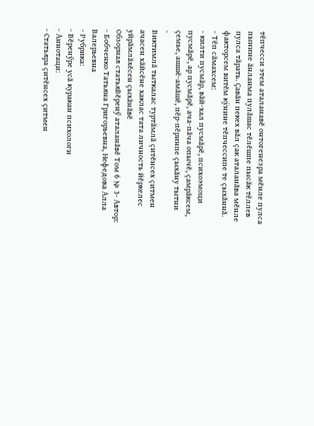тӗпчесси этем аталанавĕ онтогенезра мӗнле пулса пынине ӑнланма пулăшас тĕлĕшпе пысӑк тӗллев пулса тӑрать. Ҫавӑн пекех вăл çак аталанăва мĕнле факторсем витĕм кÿнине тĕпчессипе те çыхăннă.
- Тӗп сӑмахсем:
- килти пусмӑр, вӑй-хал пусмӑрӗ, психоэмоци пусмӑрӗ, ар пусмăрĕ, ача-пӑча опычӗ, ҫамрӑксем, ҫемье, ашшӗ-амӑшӗ, пӗр-пӗринпе ҫыхӑну тытни
-
Виктимлă тыткалас туртӑмлӑ çитĕнсех çитмен ачасен хӑйсĕне хаклас тата личность йӗркелес уйрӑмлӑхĕсен ҫыхӑнӑвӗ
Обзорная статьяВĕренӳ аталанăвĕ Том 6 № 3- Автор:
- Бобченко Татьяна Григорьевна, Нефедова Алла Валерьевна
- Рубрика:
- Вӗренӳре усă куракан психологи
- Аннотаци:
- Статьяра ҫитӗнсех ҫитмен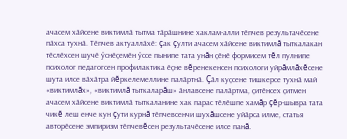ачасем хӑйсене виктимлӑ тытма тӑрӑшнине хаклам-алли тӗпчев результачӗсене пӑхса тухнӑ. Тӗпчев актуаллӑхӗ: çак çулти ачасем хӑйсене виктимлă тыткалакан тӗслӗхсен шучӗ ӳснӗҫемӗн ӳссе пынипе тата унăн ҫӗнӗ формисем тĕл пулнипе психолог педагогсен профилактика ӗҫне вĕренекенсен психологи уйрăмлăхĕсене шута илсе вӑхӑтра йĕркелемеллине палӑртнӑ. Çӑл куҫсене тишкерсе тухнӑ май «виктимлăх», «виктимлă тыткаларăш» ӑнлавсене палӑртма, ҫитӗнсех ҫитмен ачасем хӑйсене виктимлӑ тыткаланине хак парас тӗлӗшпе хамăр çĕр-шывра тата чикĕ леш енче кун çути курнă тӗпчевсенчи шухăшсене уйӑрса илме, статья авторӗсене эмпиризм тӗпчевĕсен результачӗсене илсе панă.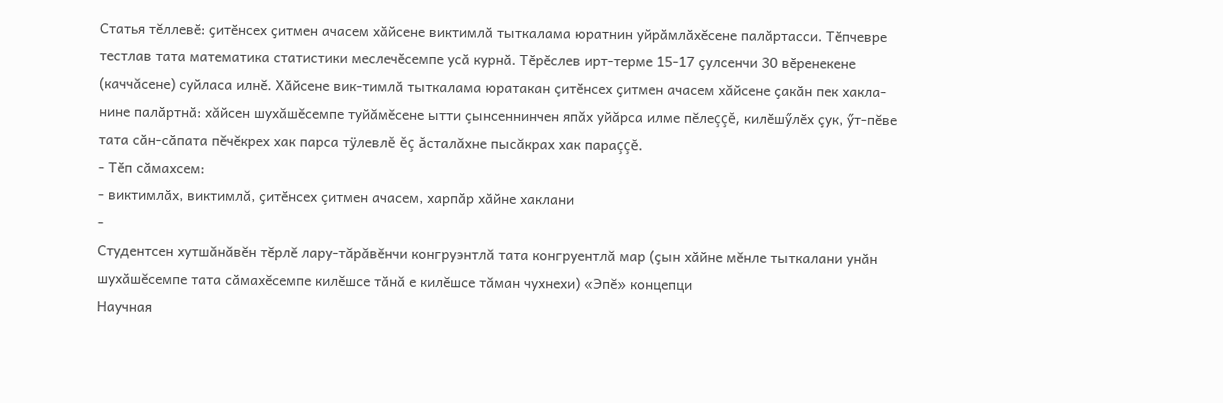Статья тĕллевӗ: ҫитӗнсех ҫитмен ачасем хӑйсене виктимлӑ тыткалама юратнин уйрӑмлӑхĕсене палӑртасси. Тӗпчевре тестлав тата математика статистики меслечӗсемпе усӑ курнӑ. Тӗрӗслев ирт-терме 15-17 ҫулсенчи 30 вӗренекене (каччăсене) суйласа илнĕ. Хӑйсене вик-тимлӑ тыткалама юратакан çитӗнсех ҫитмен ачасем хăйсене ҫакӑн пек хакла-нине палӑртнӑ: хăйсен шухăшĕсемпе туйăмĕсене ытти çынсеннинчен япăх уйăрса илме пĕлеççĕ, килӗшӳлӗх çук, ӳт-пĕве тата сӑн-сӑпата пĕчĕкрех хак парса тÿлевлĕ ĕç ăсталăхне пысăкрах хак параççĕ.
- Тӗп сӑмахсем:
- виктимлӑх, виктимлă, ҫитӗнсех çитмен ачасем, харпӑр хӑйне хаклани
-
Студентсен хутшăнăвĕн тĕрлĕ лару-тăрăвĕнчи конгруэнтлă тата конгруентлă мар (ҫын хӑйне мĕнле тыткалани унӑн шухӑшĕсемпе тата сӑмахĕсемпе килĕшсе тӑнă е килĕшсе тăман чухнехи) «Эпĕ» концепци
Научная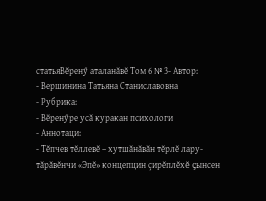статьяВĕренӳ аталанăвĕ Том 6 № 3- Автор:
- Вершинина Татьяна Станиславовна
- Рубрика:
- Вӗренӳре усă куракан психологи
- Аннотаци:
- Тĕпчев тĕллевĕ – хутшăнăвăн тĕрлĕ лару-тăрăвĕнчи «Эпĕ» концепцин çирĕплĕхĕ çынсен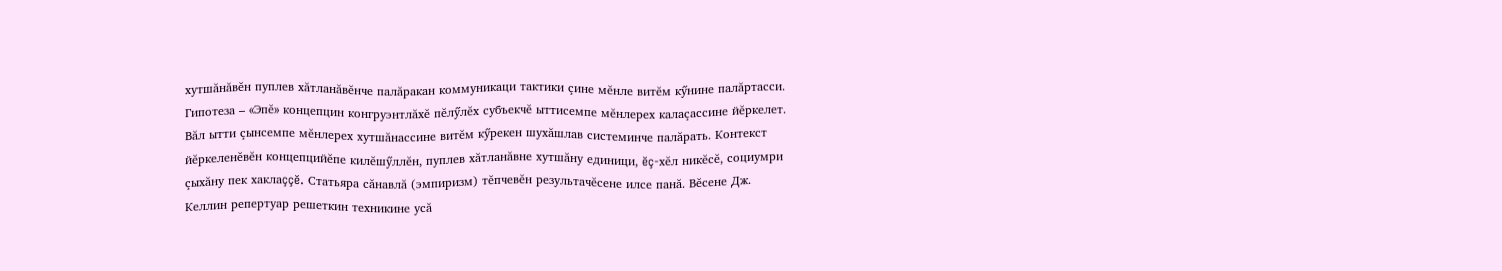хутшăнăвĕн пуплев хăтланăвĕнче палăракан коммуникаци тактики çине мĕнле витĕм кӳнине палăртасси. Гипотеза – «Эпĕ» концепцин конгруэнтлăхĕ пĕлӳлĕх субъекчĕ ыттисемпе мĕнлерех калаçассине йĕркелет. Вăл ытти çынсемпе мĕнлерех хутшăнассине витĕм кӳрекен шухăшлав системинче палăрать. Контекст йĕркеленĕвĕн концепцийĕпе килĕшӳллĕн, пуплев хăтланăвне хутшăну единици, ĕç-хĕл никĕсĕ, социумри çыхăну пек хаклаççĕ. Статьяра сăнавлă (эмпиризм) тĕпчевĕн результачĕсене илсе панă. Вĕсене Дж. Келлин репертуар решеткин техникине усă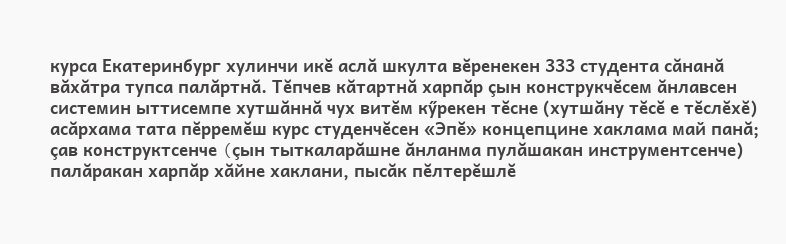курса Екатеринбург хулинчи икĕ аслă шкулта вĕренекен 333 студента сăнанă вăхăтра тупса палăртнă. Тĕпчев кăтартнă харпăр çын конструкчĕсем ăнлавсен системин ыттисемпе хутшăннă чух витĕм кӳрекен тĕсне (хутшăну тĕсĕ е тĕслĕхĕ) асăрхама тата пĕрремĕш курс студенчĕсен «Эпĕ» концепцине хаклама май панă; çав конструктсенче (çын тыткаларăшне ăнланма пулăшакан инструментсенче) палăракан харпăр хăйне хаклани, пысăк пĕлтерĕшлĕ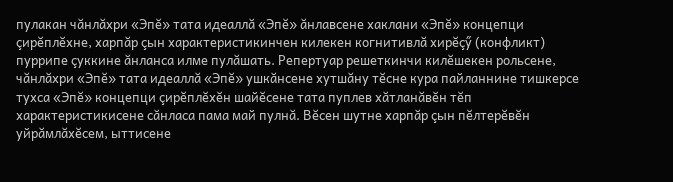пулакан чăнлăхри «Эпĕ» тата идеаллă «Эпĕ» ăнлавсене хаклани «Эпĕ» концепци çирĕплĕхне, харпăр çын характеристикинчен килекен когнитивлă хирĕçӳ (конфликт) пуррипе çуккине ăнланса илме пулăшать. Репертуар решеткинчи килĕшекен рольсене, чăнлăхри «Эпĕ» тата идеаллă «Эпĕ» ушкăнсене хутшăну тĕсне кура пайланнине тишкерсе тухса «Эпĕ» концепци çирĕплĕхĕн шайĕсене тата пуплев хăтланăвĕн тĕп характеристикисене сăнласа пама май пулнă. Вĕсен шутне харпăр çын пĕлтерĕвĕн уйрăмлăхĕсем, ыттисене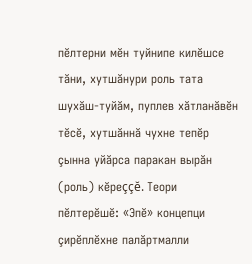пĕлтерни мĕн туйнипе килĕшсе тăни, хутшăнури роль тата шухăш-туйăм, пуплев хăтланăвĕн тĕсĕ, хутшăннă чухне тепĕр çынна уйăрса паракан вырăн (роль) кĕреççĕ. Теори пĕлтерĕшĕ: «Эпĕ» концепци çирĕплĕхне палăртмалли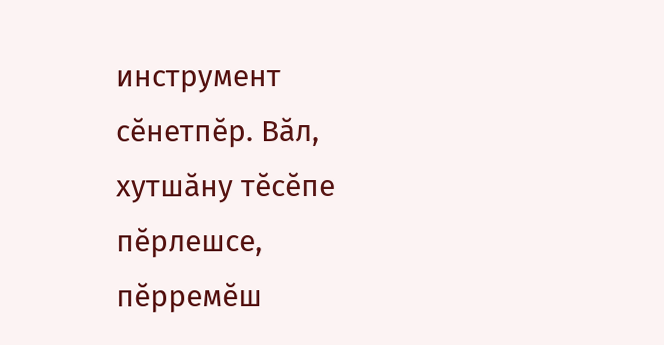инструмент сĕнетпĕр. Вăл, хутшăну тĕсĕпе пĕрлешсе, пĕрремĕш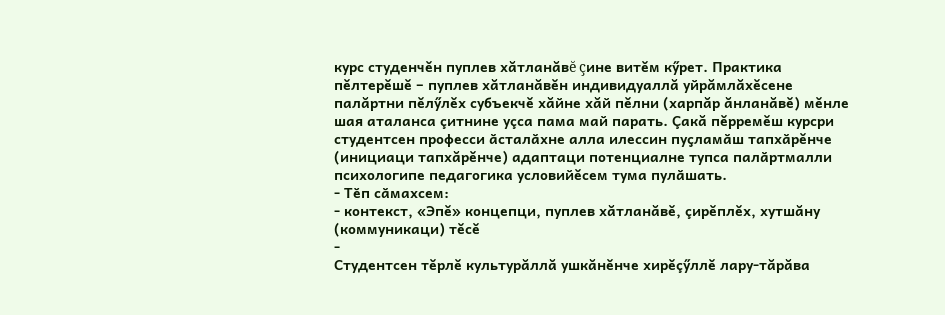курс студенчĕн пуплев хăтланăвĕ çине витĕм кӳрет. Практика пĕлтерĕшĕ – пуплев хăтланăвĕн индивидуаллă уйрăмлăхĕсене палăртни пĕлӳлĕх субъекчĕ хăйне хăй пĕлни (харпăр ăнланăвĕ) мĕнле шая аталанса çитнине уçса пама май парать. Çакă пĕрремĕш курсри студентсен професси ӑсталӑхне алла илессин пуҫламӑш тапхӑрĕнче (инициаци тапхăрĕнче) адаптаци потенциалне тупса палӑртмалли психологипе педагогика условийĕсем тума пулӑшать.
- Тӗп сӑмахсем:
- контекст, «Эпĕ» концепци, пуплев хăтланăвĕ, çирĕплĕх, хутшăну (коммуникаци) тĕсĕ
-
Студентсен тĕрлĕ культурăллă ушкăнĕнче хирĕçӳллĕ лару-тăрăва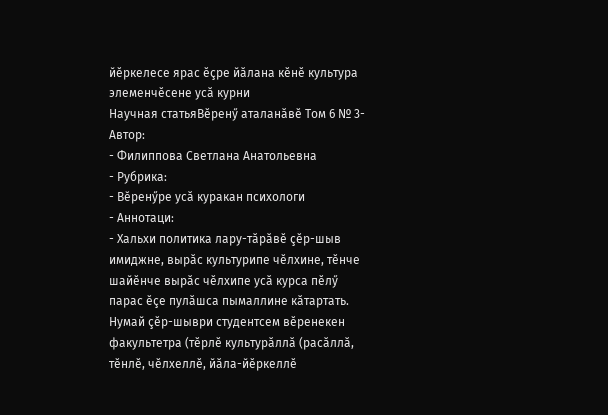йĕркелесе ярас ĕçре йăлана кĕнĕ культура элеменчĕсене усă курни
Научная статьяВĕренӳ аталанăвĕ Том 6 № 3- Автор:
- Филиппова Светлана Анатольевна
- Рубрика:
- Вӗренӳре усă куракан психологи
- Аннотаци:
- Хальхи политика лару-тăрăвĕ çĕр-шыв имиджне, вырăс культурипе чĕлхине, тĕнче шайĕнче вырăс чĕлхипе усă курса пĕлӳ парас ĕçе пулăшса пымаллине кăтартать. Нумай çĕр-шыври студентсем вĕренекен факультетра (тĕрлĕ культурăллă (расăллă, тĕнлĕ, чĕлхеллĕ, йăла-йĕркеллĕ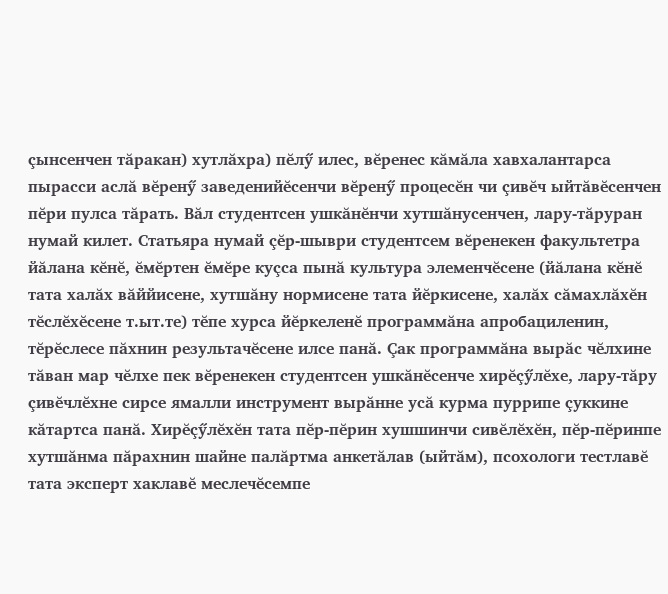çынсенчен тăракан) хутлăхра) пĕлӳ илес, вĕренес кăмăла хавхалантарса пырасси аслă вĕренӳ заведенийĕсенчи вĕренӳ процесĕн чи çивĕч ыйтăвĕсенчен пĕри пулса тăрать. Вăл студентсен ушкăнĕнчи хутшăнусенчен, лару-тăруран нумай килет. Статьяра нумай çĕр-шыври студентсем вĕренекен факультетра йăлана кĕнĕ, ĕмĕртен ĕмĕре куçса пынă культура элеменчĕсене (йăлана кĕнĕ тата халăх вăййисене, хутшăну нормисене тата йĕркисене, халăх сăмахлăхĕн тĕслĕхĕсене т.ыт.те) тĕпе хурса йĕркеленĕ программăна апробациленин, тĕрĕслесе пăхнин результачĕсене илсе панă. Çак программăна вырăс чĕлхине тăван мар чĕлхе пек вĕренекен студентсен ушкăнĕсенче хирĕçӳлĕхе, лару-тăру çивĕчлĕхне сирсе ямалли инструмент вырăнне усă курма пуррипе çуккине кăтартса панă. Хирĕçӳлĕхĕн тата пĕр-пĕрин хушшинчи сивĕлĕхĕн, пĕр-пĕринпе хутшăнма пăрахнин шайне палăртма анкетăлав (ыйтăм), псохологи тестлавĕ тата эксперт хаклавĕ меслечĕсемпе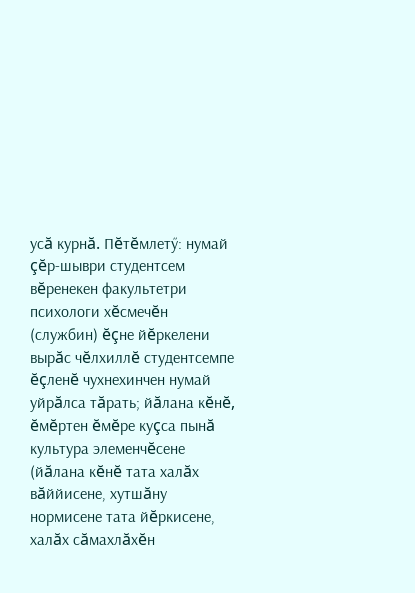усă курнă. Пĕтĕмлетӳ: нумай çĕр-шыври студентсем вĕренекен факультетри психологи хĕсмечĕн (службин) ĕçне йĕркелени вырăс чĕлхиллĕ студентсемпе ĕçленĕ чухнехинчен нумай уйрăлса тăрать; йăлана кĕнĕ, ĕмĕртен ĕмĕре куçса пынă культура элеменчĕсене (йăлана кĕнĕ тата халăх вăййисене, хутшăну нормисене тата йĕркисене, халăх сăмахлăхĕн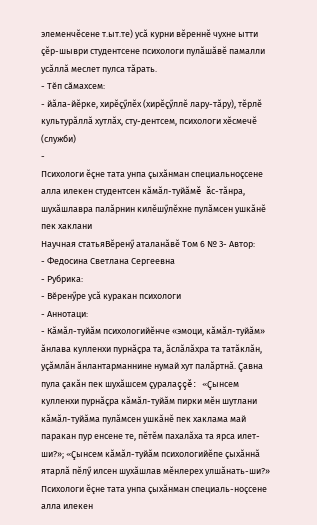элеменчĕсене т.ыт.те) усă курни вĕреннĕ чухне ытти çĕр-шыври студентсене психологи пулăшăвĕ памалли усăллă меслет пулса тăрать.
- Тӗп сӑмахсем:
- йăла-йĕрке, хирĕçӳлĕх (хирĕçӳллĕ лару-тăру), тĕрлĕ культурăллă хутлăх, сту-дентсем, психологи хĕсмечĕ (служби)
-
Психологи ĕçне тата унпа çыхăнман специальноçсене алла илекен студентсен кăмăл-туйăмĕ ăс-тăнра, шухăшлавра палăрнин килĕшӳлĕхне пулăмсен ушкăнĕ пек хаклани
Научная статьяВĕренӳ аталанăвĕ Том 6 № 3- Автор:
- Федосина Светлана Сергеевна
- Рубрика:
- Вӗренӳре усă куракан психологи
- Аннотаци:
- Кăмăл-туйăм психологийĕнче «эмоци, кăмăл-туйăм» ăнлава кулленхи пурнăçра та, ăслăлăхра та татăклăн, уçăмлăн ăнлантарманнине нумай хут палăртнă. Çавна пула çакăн пек шухăшсем çуралаççĕ: «Çынсем кулленхи пурнăçра кăмăл-туйăм пирки мĕн шутлани кăмăл-туйăма пулăмсен ушкăнĕ пек хаклама май паракан пур енсене те, пĕтĕм пахалăха та ярса илет-ши?»; «Çынсем кăмăл-туйăм психологийĕпе çыхăннă ятарлă пĕлӳ илсен шухăшлав мĕнлерех улшăнать-ши?» Психологи ĕçне тата унпа çыхăнман специаль-ноçсене алла илекен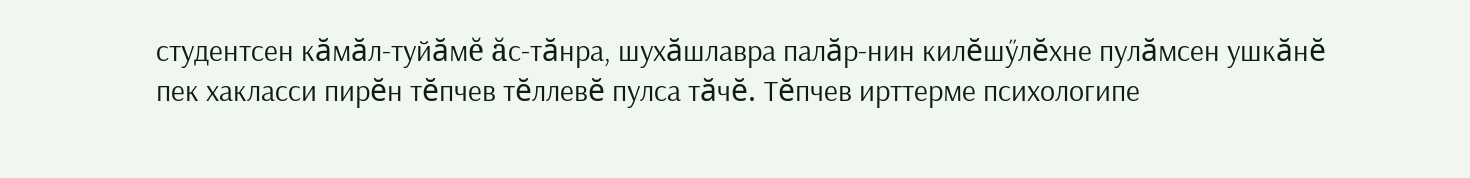студентсен кăмăл-туйăмĕ ăс-тăнра, шухăшлавра палăр-нин килĕшӳлĕхне пулăмсен ушкăнĕ пек хакласси пирĕн тĕпчев тĕллевĕ пулса тăчĕ. Тĕпчев ирттерме психологипе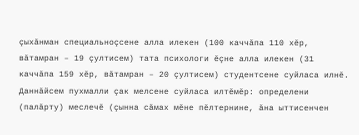çыхăнман специальноçсене алла илекен (100 каччăпа 110 хĕр, вăтамран – 19 çултисем) тата психологи ĕçне алла илекен (31 каччăпа 159 хĕр, вăтамран – 20 çултисем) студентсене суйласа илнĕ. Даннăйсем пухмалли çак мелсене суйласа илтĕмĕр: определени (палăрту) меслечĕ (çынна сăмах мĕне пĕлтернине, ăна ыттисенчен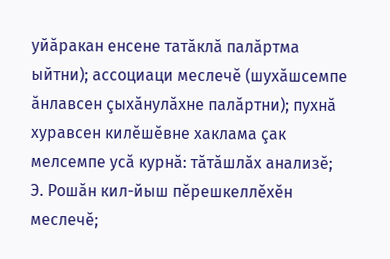уйăракан енсене татӑклӑ палӑртма ыйтни); ассоциаци меслечĕ (шухăшсемпе ăнлавсен çыхăнулăхне палăртни); пухнă хуравсен килĕшĕвне хаклама çак мелсемпе усă курнă: тăтăшлăх анализĕ; Э. Рошăн кил-йыш пĕрешкеллĕхĕн меслечĕ;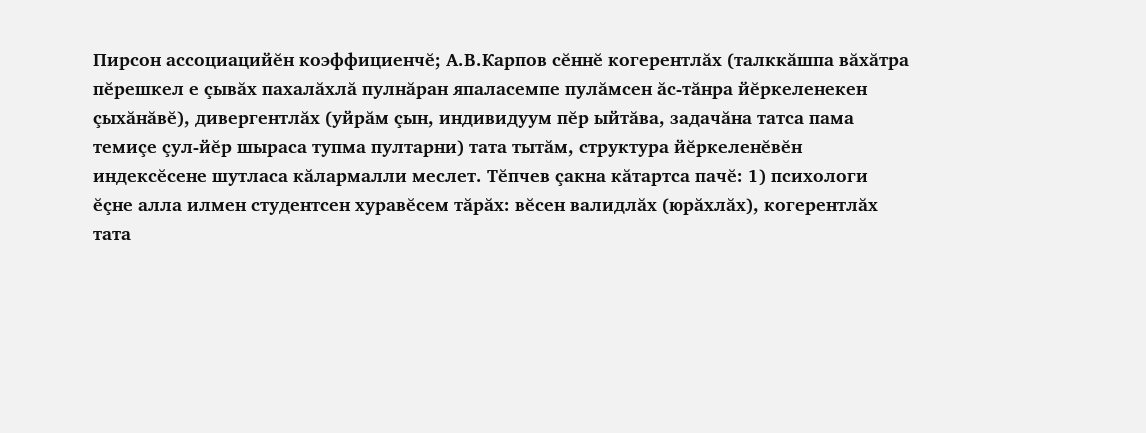Пирсон ассоциацийĕн коэффициенчĕ; А.В.Карпов сĕннĕ когерентлăх (талккăшпа вăхăтра пĕрешкел е çывăх пахалăхлă пулнăран япаласемпе пулăмсен ăс-тăнра йĕркеленекен çыхăнăвĕ), дивергентлăх (уйрăм çын, индивидуум пĕр ыйтăва, задачăна татса пама темиçе çул-йĕр шыраса тупма пултарни) тата тытăм, структура йĕркеленĕвĕн индексĕсене шутласа кăлармалли меслет. Тĕпчев çакна кăтартса пачĕ: 1) психологи ĕçне алла илмен студентсен хуравĕсем тăрăх: вĕсен валидлăх (юрăхлăх), когерентлăх тата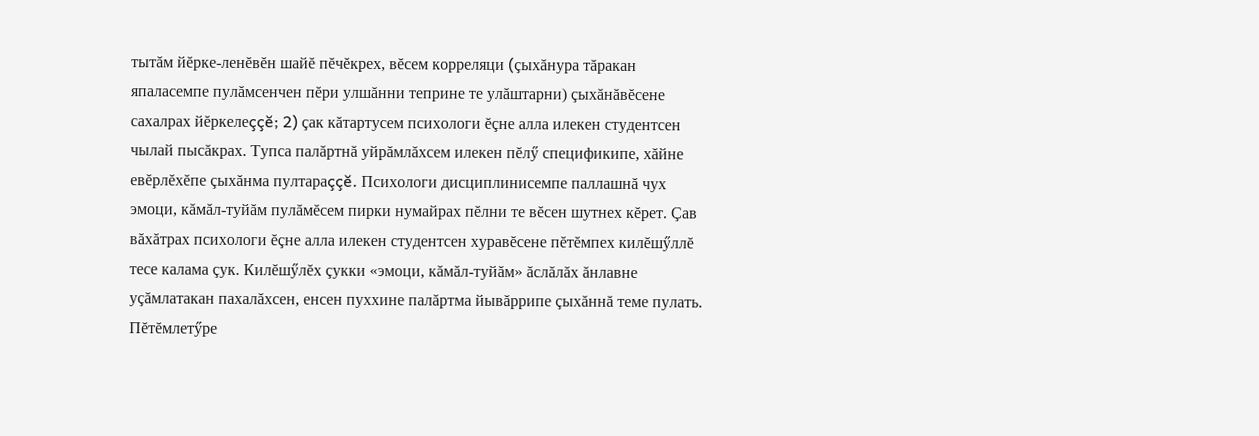тытăм йĕрке-ленĕвĕн шайĕ пĕчĕкрех, вĕсем корреляци (çыхăнура тăракан япаласемпе пулăмсенчен пĕри улшăнни теприне те улăштарни) çыхăнăвĕсене сахалрах йĕркелеççĕ; 2) çак кăтартусем психологи ĕçне алла илекен студентсен чылай пысăкрах. Тупса палăртнă уйрăмлăхсем илекен пĕлӳ спецификипе, хăйне евĕрлĕхĕпе çыхăнма пултараççĕ. Психологи дисциплинисемпе паллашнă чух эмоци, кăмăл-туйăм пулăмĕсем пирки нумайрах пĕлни те вĕсен шутнех кĕрет. Çав вăхăтрах психологи ĕçне алла илекен студентсен хуравĕсене пĕтĕмпех килĕшӳллĕ тесе калама çук. Килĕшӳлĕх çукки «эмоци, кăмăл-туйăм» ăслăлăх ăнлавне уçăмлатакан пахалăхсен, енсен пуххине палăртма йывăррипе çыхăннă теме пулать. Пĕтĕмлетӳре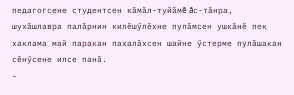педагогсене студентсен кăмăл-туйăмĕ ăс-тăнра, шухăшлавра палăрнин килĕшӳлĕхне пулăмсен ушкăнĕ пек хаклама май паракан пахалăхсен шайне ӳстерме пулăшакан сĕнӳсене илсе панă.
-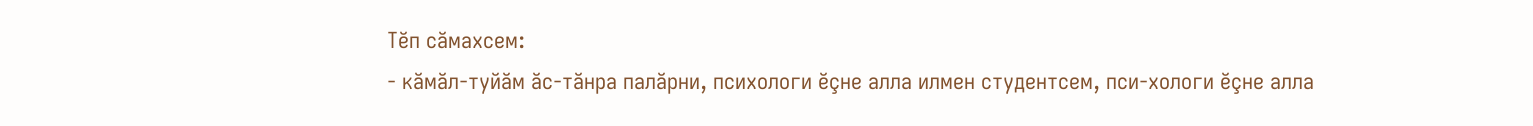Тӗп сӑмахсем:
- кăмăл-туйăм ăс-тăнра палăрни, психологи ĕçне алла илмен студентсем, пси-хологи ĕçне алла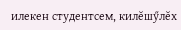илекен студентсем, килĕшӳлĕх